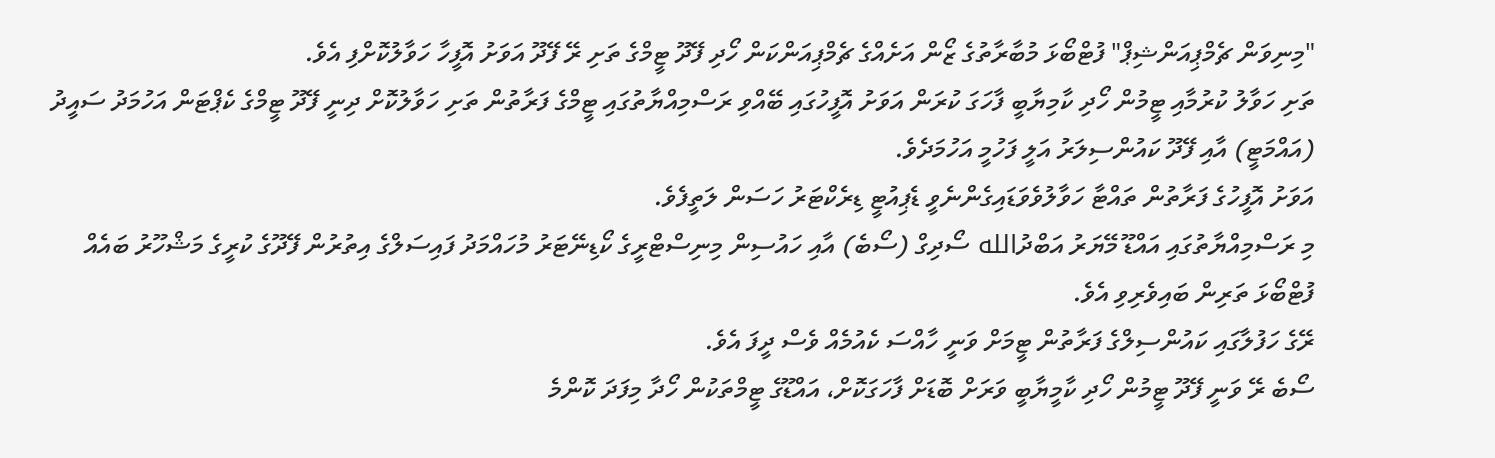"މިނިވަން ޗެމްޕިއަންޝިޕް" ފުޓްބޯޅަ މުބާރާތުގެ ޒޯން އަށެއްގެ ޗެމްޕިއަންކަން ހޯދި ފޭދޫ ޓީމްގެ ތަށި ރޭ ފޭދޫ އަވަށު އޮފީހާ ހަވާލުކޮށްފި އެވެ.
ތަށި ހަވާލު ކުރުމާއި ޓީމުން ހޯދި ކާމިޔާބީ ފާހަގަ ކުރަން އަވަށު އޮފީހުގައި ބޭއްވި ރަސްމިއްޔާތުގައި ޓީމްގެ ފަރާތުން ތަށި ހަވާލުކޮށް ދިނީ ފޭދޫ ޓީމްގެ ކެޕްޓަން އަހުމަދު ސައީދު (އައްމަޓީ) އާއި ފޭދޫ ކައުންސިލަރު އަލީ ފަހުމީ އަހުމަދެވެ.
އަވަށު އޮފީހުގެ ފަރާތުން ތައްޓާ ހަވާލުވެވަޑައިގެންނެވީ ޑެޕިއުޓީ ޑިރެކްޓަރު ހަސަން ލަތީފެވެ.
މި ރަސްމިއްޔާތުގައި އައްޑޫ މޭޔަރު އަބްދުالله ސޯދިގް (ސޯބެ) އާއި ހައުސިން މިނިސްޓްރީގެ ކޯޑިނޭޓަރު މުހައްމަދު ފައިސަލްގެ އިތުރުން ފޭދޫގެ ކުރީގެ މަޝްހޫރު ބައެއް ފުޓްބޯޅަ ތަރިން ބައިވެރިވި އެވެ.
ރޭގެ ހަފުލާގައި ކައުންސިލްގެ ފަރާތުން ޓީމަށް ވަނީ ހާއްސަ ކެއުމެއް ވެސް ދީފަ އެވެ.
ސޯބެ ރޭ ވަނީ ފޭދޫ ޓީމުން ހޯދި ކާމީޔާބީ ވަރަށް ބޮޑަށް ފާހަގަކޮށް، އައްޑޫގެ ޓީމްތަކުން ހޯދާ މިފަދަ ކޮންމެ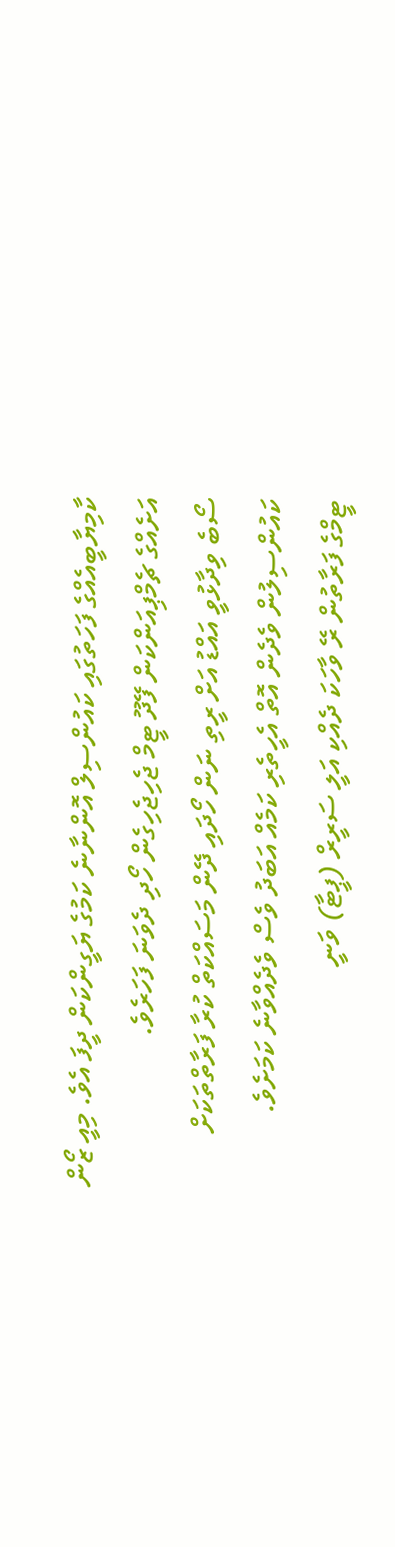ކާމިޔާބީއެއްގެ ފަހަތުގައި ކައުންސިލް އޮންނާނެ ކަމުގެ ޔަގީންކަން ދީފަ އެވެ. މިއީ ޒޯން އަށެއްގެ ޗެމްޕިއަންކަން ފޭދޫ ޓީމް ޖެހިޖެހިގެން ހޯދި ދެވަނަ ފަހަރެވެ.
ސޯބެ ވިދާޅުވީ އައްޑު އަށް ރީތި ނަން ހޯދައި ދޭން މަސައްކަތް ކުރާ ފަރާތްތަކަށް ކައުންސިލުން ވެދެން އޮތް އެހީތެރި ކަމެއް އަބަދު ވެސް ވެދެއްވާނެ ކަމަށެވެ.
ޓީމްގެ ފަރާތުން ރޭ ވާހަކަ ދެއްކި އަލީ ސަރީރް (ޕީޓާ) ވަނީ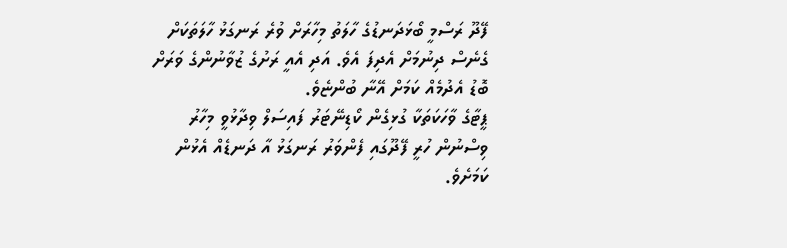ފޭދޫ ރަސްމީ ބޯޅަދަނޑުގެ ހާލަތު މިހާރަށް ވުރެ ރަނގަޅު ހާލަތަކަށް ގެނެސް ދިނުމަށް އެދިފަ އެވެ. އަދި އެއީ ރަށުގެ ޒުވާނުންގެ ވަރަށް ބޮޑު އެދުމެއް ކަމަށް އޭނާ ބުންޏެވެ.
ޕީޓާގެ ވާހަކަތަކާ ގުޅިގެން ކޯޑިނޭޓަރު ފައިސަލް ވިދާޅުވީ މިހާރު ވިސްނުން ހުރީ ފޭދޫގައި ފެންވަރު ރަނގަޅު އާ ދަނޑެއް އެޅުން ކަމަށެވެ.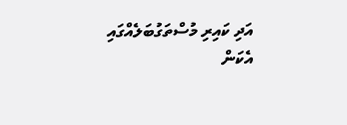އަދި ކައިރި މުސްތަގުބަލެއްގައި އެކަން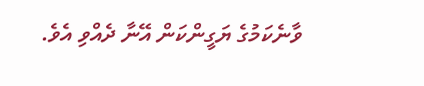ވާނެކަމުގެ ޔަގީންކަން އޭނާ ދެއްވި އެވެ.